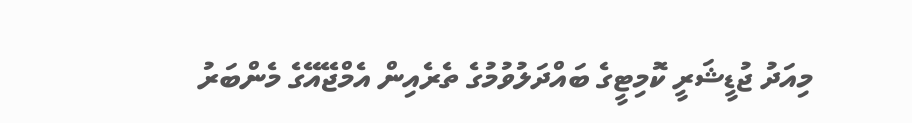މިއަދު ޖުޑީޝަރީ ކޮމިޓީގެ ބައްދަލުވުމުގެ ތެރެއިން އެމްޖޭއޭގެ މެންބަރު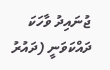ޖުނައިދު ވާހަކަ ދައްކަވަނީ (ދައުރު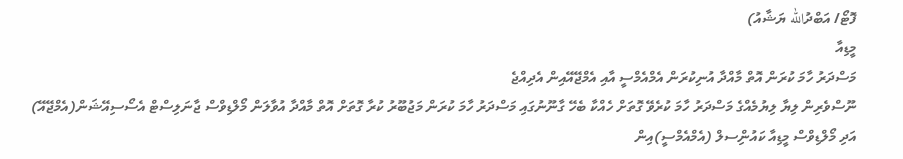ފޮޓޯ/ އަބްދުالله ޔަޝާއު)
މީޑިއާ
މަސްދަރު ހާމަ ކުރަން އޮތް މާއްދާ އުނިކުރަން އެމްއެމްސީ އާއި އެމްޖޭއޭއިން އެދިއްޖެ
ނޫސްވެރިން ލިޔާ ލިޔުމެއްގެ މަސްދަރު ހާމަ ކުރެވޭ ގޮތަށް ހެއްކާ ބެހޭ ގާނޫނުގައި މަސްދަރު ހާމަ ކުރަން މަޖުބޫރު ކުރާ ގޮތަށް އޮތް މާއްދާ އުވާލަން މޯލްޑިވްސް ޖާނަލިސްޓް އެސޯސިއޭޝަން(އެމްޖޭއޭ) އަދި މޯލްޑިވްސް މީޑިއާ ކައުންިސލް (އެމްއެމްސީ)އިން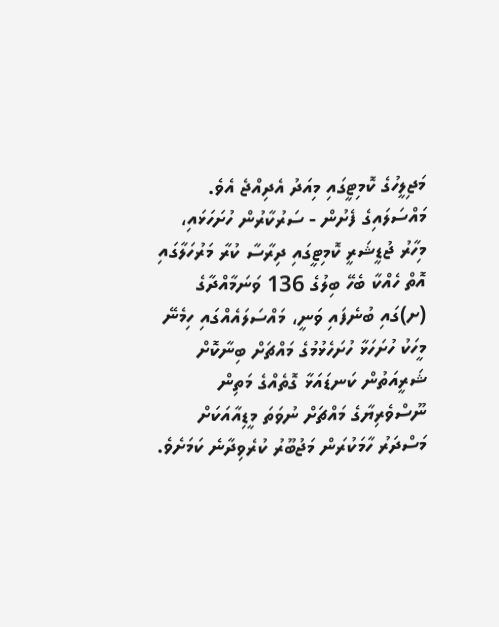މަޖިލީހުގެ ކޮމިޓީގައި މިއަދު އެދިއްޖެ އެވެ.
މައްސަލައިގެ ފެށުން - ސަރުކާރުން ހުށަހަޅައި، މިހާރު ޖުޑީޝަރީ ކޮމިޓީގައި ދިރާސާ ކުރާ މަރުހަލާގައި އޮތް ހެއްކާ ބެހޭ ބިލުގެ 136 ވަނަމާއްދާގެ (ށ)ގައި ބުނެފައި ވަނީ، މައްސަލައެއްގައި ހިމެނޭ މީހަކު ހުށަހަޅާ ހުށަހެޅުމުގެ މައްޗަށް ބިނާކޮށް ޝަރީއަތުން ކަނޑައަޅާ ގޮތެއްގެ މަތިން ނޫސްވެރިޔާގެ މައްޗަށް ނުވަތަ މީޑިއާއަކަށް މަސްދަރު ހާމަކުރަން މަޖުބޫރު ކުރެވިދާނެ ކަމަށެވެ.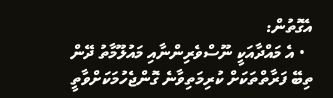އެގޮތުން:
  • އެ މައްދާއަކީ ނޫސްވެރިންނާއި މައުލޫމާތު ދޭން ތިބޭ ފަރާތްތަކަށް ކުރިމަތިވާނެ ގޮންޖެހުމަކަށްވާތީ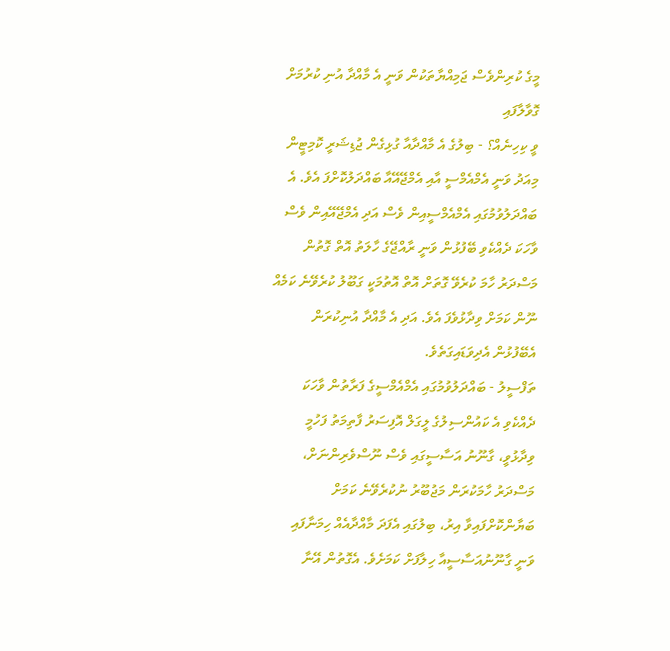މީގެ ކުރިންވެސް ޖަމިއްޔާތަކުން ވަނީ އެ މާއްދާ އުނި ކުރުމަށް ގޮވާލާފައި
ވީ ކިހިނެއް؟ - ބިލުގެ އެ މާއްދާއާ ގުޅިގެން ޖުޑިޝަރީ ކޮމިޓީން މިއަދު ވަނީ އެމްއެމްސީ އާއި އެމްޖޭއޭއާ ބައްދަލުކޮށްފަ އެވެ. އެ ބައްދަލުވުމުގައި އެމްއެމްސީއިން ވެސް އަދި އެމްޖޭއޭއިން ވެސް ވާހަކަ ދެއްކެވި ބޭފުޅުން ވަނީ ރާއްޖޭގެ ހާލަތު އޮތް ގޮތުން މަސްދަރު ހާމަ ކުރެވޭ ގޮތަށް އޮތް އޮތުމަކީ ގަބޫލު ކުރެވޭނެ ކަމެއް ނޫން ކަމަށް ވިދާޅުވެފަ އެވެ. އަދި އެ މާއްދާ އުނިކުރަން އެބޭފުޅުން އެދިވަޑައިގަތެވެ.
ތަފްސީލު - ބައްދަލުވުމުގައި އެމްއެމްސީގެ ފަރާތުން ވާހަކަ ދެއްކެވި އެ ކައުންސިލުގެ ލީގަލް އޮފިސަރު ފާތިމަތު ފަހުމީ ވިދާޅުވީ، ގާނޫނު އަސާސީގައި ވެސް ނޫސްވެރިންނަށް، މަސްދަރު ހާމަކުރަން މަޖުބޫރު ނުކުރެވޭނެ ކަމަށް ބަޔާންކޮށްފައިވާ އިރު، ބިލުގައި އެފަދަ މާއްދާއެއް ހިމަނާފައި ވަނީ ގާނޫނުއަސާސީއާ ހިލާފަށް ކަމަށެވެ. އެގޮތުން އޭނާ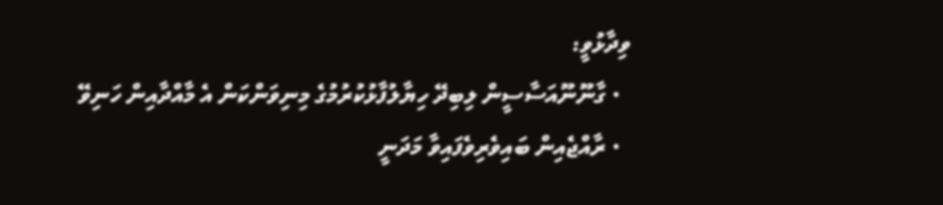ވިދާޅުވީ:
  • ގާނޫނޫއަސާސީން ލިބިދޭ ހިޔާލުފާޅުކުރުމުގެ މިނިވަންކަން އެ މާއްދާއިން ހަނިވޭ
  • ރާއްޖެއިން ބައިވެރިވެފައިވާ މަދަނީ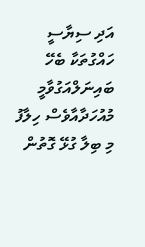އަދި ސިޔާސީ ހައްގުތަކާ ބެހޭ ބައިނަލްއަގުވާމީ މުއުހަދާއާވެސް ހިލާފު
މި ބިލާ ގުޅޭ ގޮތުން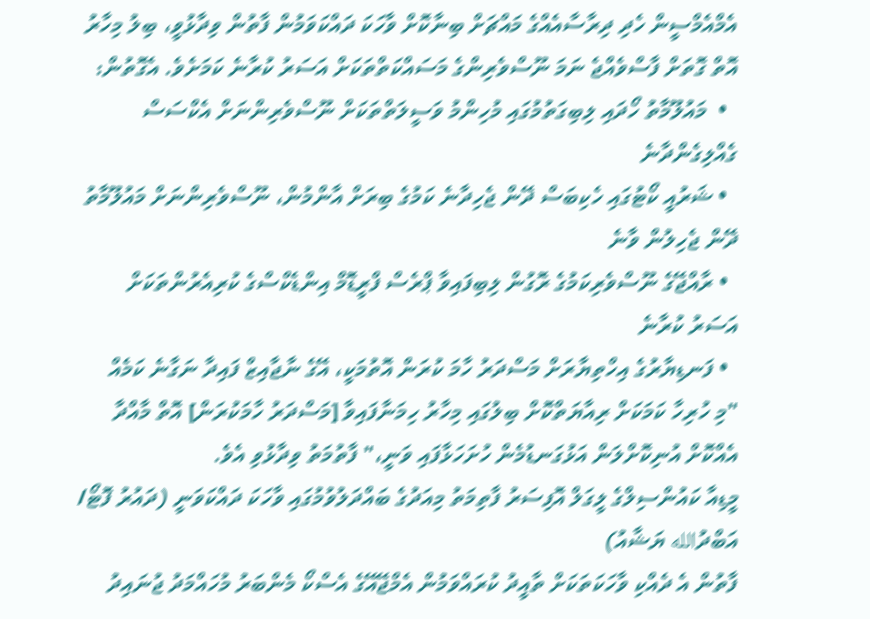އެމްއެމްސީން ހެދި ދިރާސާއެއްގެ މައްޗަށް ބިނާކޮށް ވާހަކަ ދައްކަވަމުން ފާތުން ވިދާޅުވީ، ބިލު މިހާރު އޮތް ގޮތަށް ފާސްވެއްޖެ ނަމަ ނޫސްވެރިންގެ މަސައްކަތްތަކަށް އަސަރު ކުރާނެ ކަމަށެވެ. އެގޮތުން:
  •  މައުލޫމާތު ހޯދައި ލިބިގަތުމުގައި މުހިންމު ވަސީލަތްތަކަށް ނޫސްވެރިންނަށް އެކްސަސް ގެއްލިގެންދާނެ
  • ޝަރުއީ ކޯޓުގައި ހެކިބަސް ދޭން ޖެހިދާނެ ކަމުގެ ބިރަށް އާންމުން، ނޫސްވެރިންނަށް މައުލޫމާތު ދޭން ޖެހިލުން ވާނެ
  • ރާއްޖޭގެ ނޫސްވެރިކަމުގެ ރޮގުން ލިބިފައިވާ ޕްރެސް ފްރީޑޮމް އިންޑެކްސްގެ ކުރިއެރުންތަކަށް އަސަރު ކުރާނެ
  • ފަނޑިޔާރުގެ އިހްތިޔާރަށް މަސްދަރު ހާމަ ކުރަން އޮތުމަކީ، އޭގެ ނާޖާއިޒް ފައިދާ ނަގާނެ ކަމެއް
"މި ހުރިހާ ކަމަކަށް ރިއާޔަތްކޮށް ބިލުގައި މިހާރު ހިމަނާފައިވާ [މަސްދަރު ހާމަކުރަން] އޮތް މާއްދާ އެއްކޮށް އުނިކޮށްލަން އަޅުގަނޑުމެން ހުށަހަޅާފައި ވަނީ،" ފާތުމަތު ވިދާޅުވި އެވެ.
މީޑިއާ ކައުންސިލްގެ ލީގަލް އޮފިސަރު ފާތިމަތު މިއަދުގެ ބައްދަލުވުމުގައި ވާހަކަ ދައްކަވަނީ (ދައުރު ފޮޓޯ/ އަބްދުالله ޔަޝާއު)
ފާތުން އެ ދެއްކި ވާހަކަތަކަށް ތާއީދު ކުރައްވަމުން އެމްޖޭއޭގެ އެސްކޯ މެންބަރު މުހައްމަދު ޖުނައިދު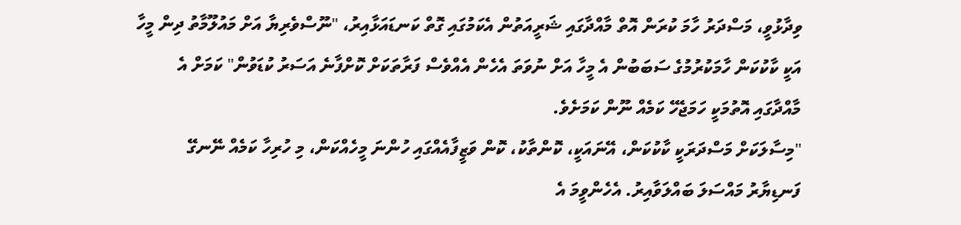ވިދާޅުވީ، މަސްދަރު ހާމަ ކުރަން އޮތް މާއްދާގައި ޝަރީއަތުން އެކަމުގައި ގޮތް ކަނޑައަޅާއިރު، "ނޫސްވެރިޔާ އަށް މައުލޫމާތު ދިން މީހާ އަކީ ކާކުކަން ހާމަކުރުމުގެ ސަބަބުން އެ މީހާ އަށް ނުވަތަ އެހެން އެއްވެސް ފަރާތަކަށް ކޮށްފާނެ އަސަރު ކުޑަވުން" ކަމަށް އެ މާއްދާގައި އޮތުމަކީ ހަމަޖެހޭ ކަމެއް ނޫން ކަމަށެވެ.
"މިސާލަކަށް މަސްދަރަކީ ކާކުކަން، އޭނައަކީ، ކޮންތާކު، ކޮން ވަޒީފާއެއްގައި ހުންނަ މީހެއްކަން، މި ހުރިހާ ކަމެއް ނޭނގޭ ފަނޑިޔާރު މައްސަލަ ބައްލަވާއިރު. އެހެންވީމަ އެ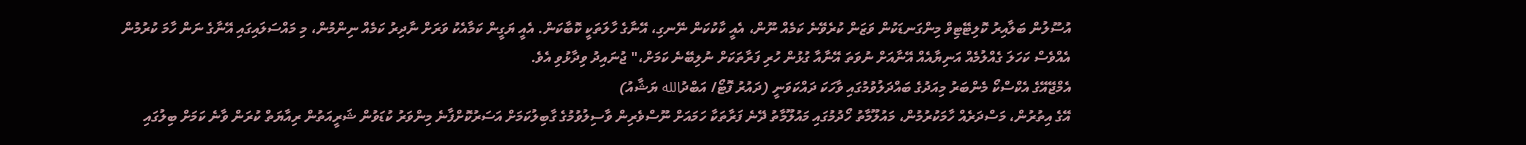އުސޫލުން ބަލާއިރު ކޮލިޓޭޓިވް މިންގަނޑަކުން ވަޒަން ކުރެވޭނެ ކަމެއް ނޫން، އެއީ ކާކުކަން ނޭނގި، އޭނާގެ ހާލަތަކީ ކޮބާކަން. އެއީ ޔަގީން ކަމާއެކު ވަރަށް ނާދިރު ކަމެއް ނިންމުން، މި މައްސަލައިގައި އޭނާގެ ނަން ހާމަ ކުރުމުން އެއްވެސް ކަހަލަ ގެއްލުމެއް އަނިޔާއެއް އޭނާއަށް ނުވަތަ އޭނާއާ ގުޅުން ހުރި ފަރާތަކަށް ނުލިބޭނެ ކަމަށް،" ޖުނައިދު ވިދާޅުވި އެވެ.
އެމްޖޭއޭގެ އެކްސްކޯ މެންބަރު މިއަދުގެ ބައްދަލުވުމުގައި ވާހަކަ ދައްކަވަނީ (ދައުރު ފޮޓޯ/ އަބްދުالله ޔަޝާއު)
އޭގެ އިތުރުން، މަސްދަރެއް ހާމަކުރުމުން، މައުލޫމާތު ހޯދުމުގައި މައުލޫމާތު ދޭނެ ފަރާތަކާ ހަމައަށް ނޫސްވެރިން ވާސިލުވުމުގެ ގާބިލުކަމަށް އަސަރުކޮށްފާނެ މިންވަރު ކުޑަވުން ޝަރީއަތުން ރިއާޔަތް ކުރަން ވާނެ ކަމަށް ބިލުގައި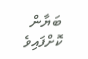ބަޔާން ކޮށްފައިވެ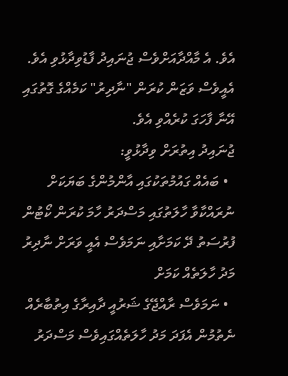އެވެ. އެ މާއްދާއަށްވެސް ޖުނައިދު ފާޑުވިދާޅުވި އެވެ. އެއީވެސް ވަޒަން ކުރަން "ނާދިރު" ކަމެއްގެ ގޮތުގައި އޭނާ ފާހަގަ ކުރެއްވި އެވެ.
ޖުނައިދު އިތުރަށް ވިދާޅުވީ:
  • ބައެއް ގައުމުތަކުގައި އާންމުންގެ ބަޔަކަށް ނުރައްކާވާ ހާލަތުގައި މަސްދަރު ހާމަ ކުރަން ކޯޓުން ފުރުސަތު ދޭ ކަމަށާއި ނަމަވެސް އެއީ ވަރަށް ނާދިރު މަދު ހާލަތެއް ކަމަށް
  • ނަމަވެސް ރާއްޖޭގެ ޝަރުއީ ދާއިރާގެ އިތުބާރެއް ނެތުމުން އެފަދަ މަދު ހާލަތެއްގައިވެސް މަސްދަރު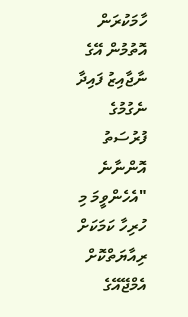ހާމަކުރަން އޮތުމުން އޭގެ ނާޖާއިޒު ފައިދާ ނެގުމުގެ ފުރުސަތު އޮންނާނެ
"އެހެންވީމަ މި ހުރިހާ ކަމަކަށް ރިއާޔަތްކޮށް އެމްޖޭއޭގެ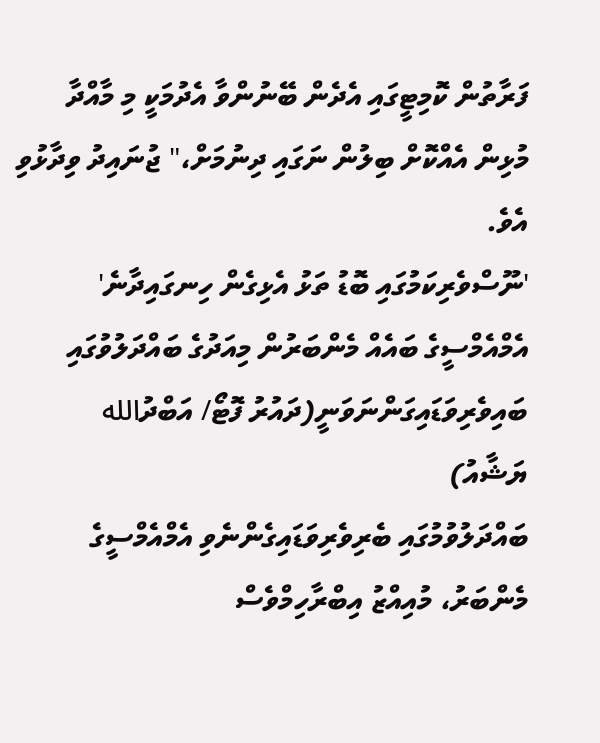ފަރާތުން ކޮމިޓީގައި އެދެން ބޭނުންވާ އެދުމަކީ މި މާއްދާ މުޅިން އެއްކޮށް ބިލުން ނަގައި ދިނުމަށް،" ޖުނައިދު ވިދާޅުވި އެވެ.
'ނޫސްވެރިކަމުގައި ބޮޑު ތަޅު އެޅިގެން ހިނގައިދާނެ'
އެމްއެމްސީގެ ބައެއް މެންބަރުން މިއަދުގެ ބައްދަލުވުގައި ބައިވެރިވަޑައިގަންނަވަނީ(ދައުރު ފޮޓޯ/ އަބްދުالله ޔަޝާއު)
ބައްދަލުވުމުގައި ބެރިވެރިވަޑައިގެންނެވި އެމްއެމްސީގެ މެންބަރު، މުއިއްޒު އިބްރާހިމްވެސް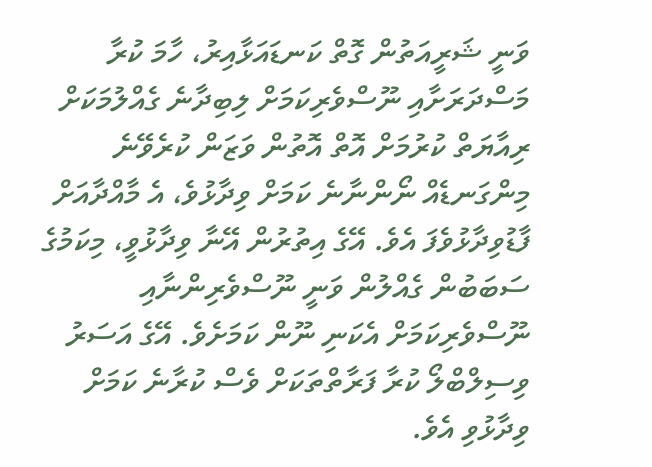ވަނީ ޝަރީއަތުން ގޮތް ކަނޑައަޅާއިރު، ހާމަ ކުރާ މަސްދަރަށާއި ނޫސްވެރިކަމަށް ލިބިދާނެ ގެއްލުމަކަށް ރިއާޔަތް ކުރުމަށް އޮތް އޮތުން ވަޒަން ކުރެވޭނެ މިންގަނޑެއް ނޯންނާނެ ކަމަށް ވިދާޅުވެ، އެ މާއްދާއަށް ފާޑުވިދާޅުވެފަ އެވެ. އޭގެ އިތުރުން އޭނާ ވިދާޅުވީ، މިކަމުގެ ސަބަބުން ގެއްލުން ވަނީ ނޫސްވެރިންނާއި ނޫސްވެރިކަމަށް އެކަނި ނޫން ކަމަށެވެ. އޭގެ އަސަރު ވިސިލްބްލޯ ކުރާ ފަރާތްތަކަށް ވެސް ކުރާނެ ކަމަށް ވިދާޅުވި އެވެ.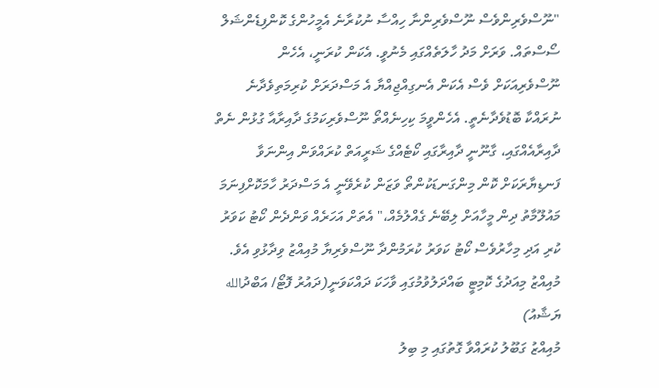"ނޫސްވެރިންވެސް ނޫސްވެރިންނާ ހިއްސާ ނުކުރާނެ އެމީހުންގެ ކޮންފިޑެންޝަލް ސޯސްތައް. ވަރަށް މަދު ހާލަތެއްގައި މެނުވީ. އެކަން ކުރަނީ، އެހެން ނޫސްވެރިއަކަށް ވެސް އެކަން އެނގިއްޖިއްޔާ އެ މަސްދަރަށް ކުރިމަތިވެދާނެ ނުރައްކާ ބޮޑުވެދާނެތީ. އެހެންވީމަ ކިހިނެއްތޯ ނޫސްވެރިކަމުގެ ދާއިރާއާ ގުޅުން ނެތް ދާއިރާއެއްގައި، ގާނޫނީ ދާއިރާގައި ކޯޓެއްގެ ޝަރީއަތް ކުރައްވަން އިންނަވާ ފަނޑިޔާރަކަށް ކޮން މިންގަނޑަކުންތޯ ވަޒަން ކުރެވޭނީ އެ މަސްދަރު ހާމަކޮށްފިނަމަ މައުލޫމާތު ދިން މީހާއަށް ލިބޭނެ ގެއްލުމެއް،" އެތަށް އަހަރެއް ވަންދެން ކޯޓު ކަވަރު ކުރި އަދި މިހާރުވެސް ކޯޓު ކަވަރު ކުރަމުންދާ ނޫސްވެރިޔާ މުއިއްޒު ވިދާޅުވި އެވެ.
މުއިއްޒު މިއަދުގެ ކޮމިޓީ ބައްދަލުވުމުގައި ވާހަކަ ދައްކަވަނީ(ދައުރު ފޮޓޯ/ އަބްދުالله ޔަޝާއު)
މުއިއްޒު ގަބޫލު ކުރައްވާ ގޮތުގައި މި ބިލު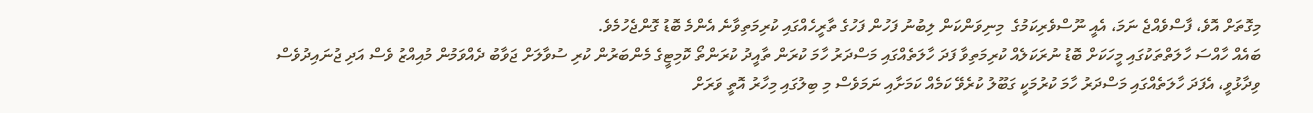މިގޮތަށް އޮވެ، ފާސްވެއްޖެ ނަމަ، އެއީ ނޫސްވެރިކަމުގެ  މިނިވަންކަން ލިބުނު ފަހުން ފަހުގެ ތާރީހެއްގައި ކުރިމަތިވާނެ އެންމެ ބޮޑު ގޮންޖެހުމެވެ.
ބައެއް ހާއްސަ ހާލަތްތަކުގައި މީހަކަށް ބޮޑު ނުރަކަލެއް ކުރިމަތިވާ ފަދަ ހާލަތެއްގައި މަސްދަރު ހާމަ ކުރަން ތާއީދު ކުރަންތޯ ކޮމިޓީގެ މެންބަރުން ކުރި ސުވާލަށް ޖަވާބު ދެއްވަމުން މުއިއްޒު ވެސް އަދި ޖުނައިދުވެސް ވިދާޅުވީ، އެފަދަ ހާލަތެއްގައި މަސްދަރު ހާމަ ކުރުމަކީ ގަބޫލު ކުރެވޭ ކަމެއް ކަމަށާއި ނަމަވެސް މި ބިލުގައި މިހާރު އޮތީ ވަރަށް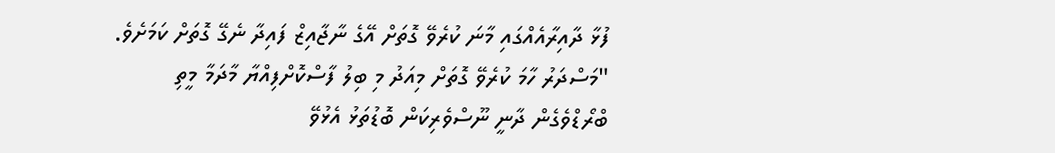ފުޅާ ދާއިރާއެއްގައި މާނަ ކުރެވޭ ގޮތަށް އޭގެ ނާޖާއިޒް ފައިދާ ނެގޭ ގޮތަށް ކަމަށެވެ.
"މަސްދަރު ހާމަ ކުރެވޭ ގޮތަށް މިއަދު މި ބިލު ފާސްކޮށްފިއްޔާ މާދަމާ މީތި ބްރޯޑްވެގެން ދާނީ ނޫސްވެރިކަން ބޮޑުތަޅު އެޅުވޭ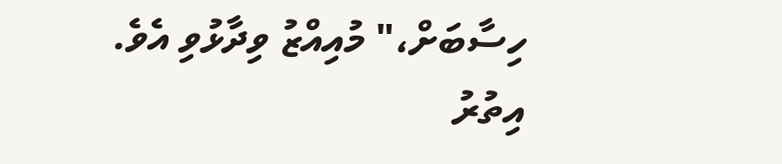ހިސާބަށް،" މުއިއްޒު ވިދާޅުވި އެވެ.
އިތުރު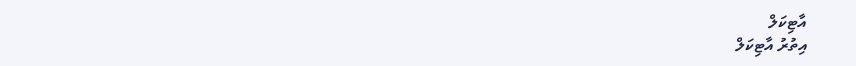އާޓިކަލް
އިތުރު އާޓިކަލް